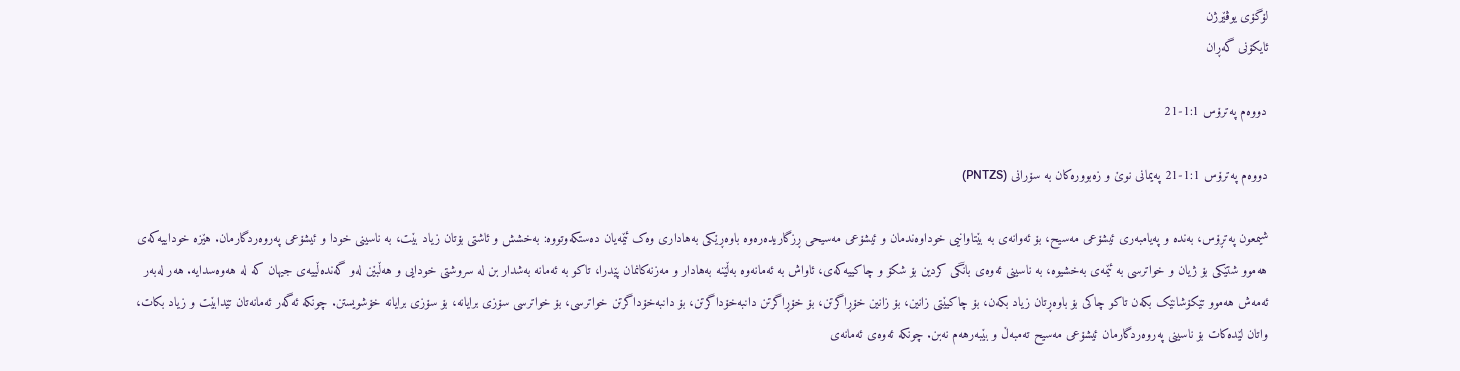لۆگۆی یوڤێرژن
ئایکۆنی گەڕان

دووەم پەترۆس 1:1-21

دووەم پەترۆس 1:1-21 پەیمانی نوێ و زەبوورەکان بە سۆرانی (PNTZS)

شیمعون په‌تڕۆس، به‌نده‌ و په‌یامبه‌ری ئیشۆعی مه‌سیح، بۆ ئه‌وانه‌ی به‌ بێتاوانیی خوداوه‌ندمان و ئیشۆعی مه‌سیحی ڕزگاریده‌ره‌وه‌ باوه‌ڕێكی به‌هاداری وه‌ک ئێمه‌یان ده‌ستكه‌وتووه‌: به‌خشش و ئاشتی بۆتان زیاد بێت، به‌ ناسینی خودا و ئیشۆعی په‌روه‌ردگارمان. هێزه‌ خوداییه‌كه‌ی هه‌موو شتێكی بۆ ژیان و خواترسی به‌ ئێمه‌ی به‌خشیوه‌، به‌ ناسینی ئه‌وه‌ی بانگی كردین بۆ شكۆ و چاكییه‌كه‌ی، ئاواش به‌ ئه‌مانه‌وه‌ به‌ڵێنه‌ به‌هادار و مه‌زنه‌كانمان پێدرا، تاكو به‌ ئه‌مانه‌ به‌شدار بن له‌ سروشتی خودایی و هه‌ڵبێن له‌و گه‌نده‌ڵییه‌ی جیهان كه‌ له‌ هه‌وه‌سدایه‌. هه‌ر له‌به‌ر ئه‌مه‌ش هه‌موو تێكۆشانێک بكه‌ن تاكو چاكی بۆ باوه‌ڕتان زیاد بكه‌ن، بۆ چاكیێتی زانین، بۆ زانین خۆڕاگرتن، بۆ خۆڕاگرتن دانبه‌خۆداگرتن، بۆ دانبه‌خۆداگرتن خواترسی، بۆ خواترسی سۆزی برایانه‌، بۆ سۆزی برایانه‌ خۆشویستن. چونكه‌ ئه‌گه‌ر ئه‌مانه‌تان تێدابێت و زیاد بكات، واتان لێده‌كات بۆ ناسینی په‌روه‌ردگارمان ئیشۆعی مه‌سیح ته‌مبه‌ڵ و بێبه‌رهه‌م نه‌بن. چونكه‌ ئه‌وه‌ی ئه‌مانه‌ی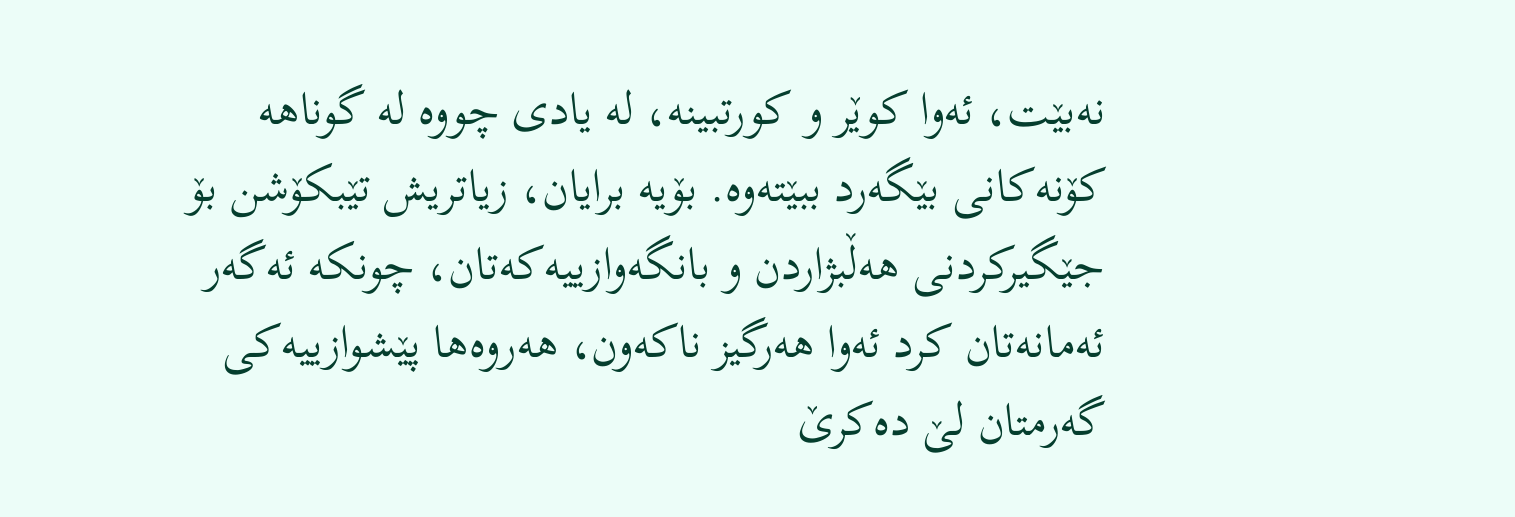نه‌بێت، ئه‌وا كوێر و كورتبینه‌، له‌ یادی چووه‌ له‌ گوناهه‌ كۆنه‌كانی بێگه‌رد ببێته‌وه‌. بۆیه‌ برایان، زیاتریش تێبكۆشن بۆ جێگیركردنی هه‌ڵبژاردن و بانگه‌وازییه‌كه‌تان، چونكه‌ ئه‌گه‌ر ئه‌مانه‌تان كرد ئه‌وا هه‌رگیز ناكه‌ون، هه‌روه‌ها پێشوازییه‌كی گه‌رمتان لێ ده‌كرێ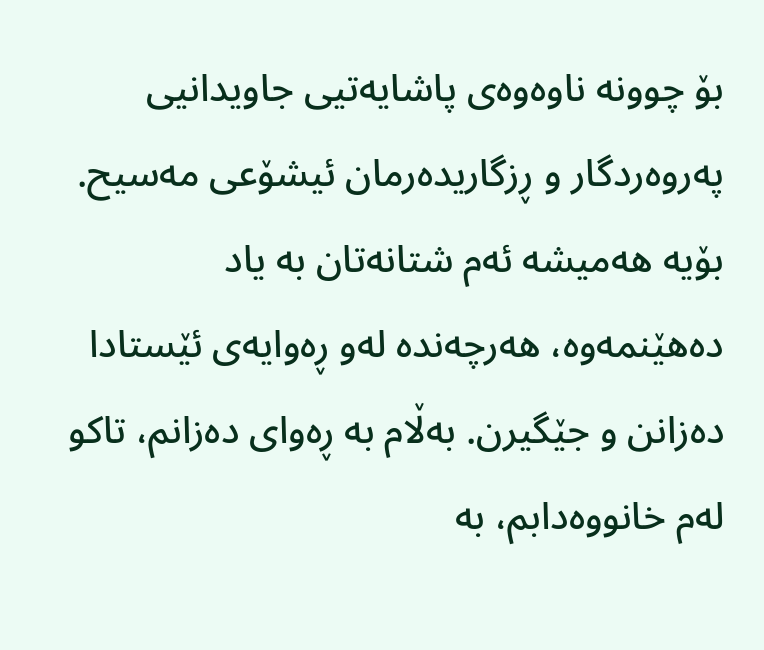بۆ چوونه‌ ناوه‌وه‌ی پاشایه‌تیی جاویدانیی په‌روه‌ردگار و ڕزگاریده‌رمان ئیشۆعی مه‌سیح. بۆیه‌ هه‌میشه‌ ئه‌م شتانه‌تان به‌ یاد ده‌هێنمه‌وه‌، هه‌رچه‌نده‌ له‌و ڕه‌وایه‌ی ئێستادا ده‌زانن و جێگیرن. به‌ڵام به‌ ڕه‌وای ده‌زانم، تاكو له‌م خانووه‌دابم، به‌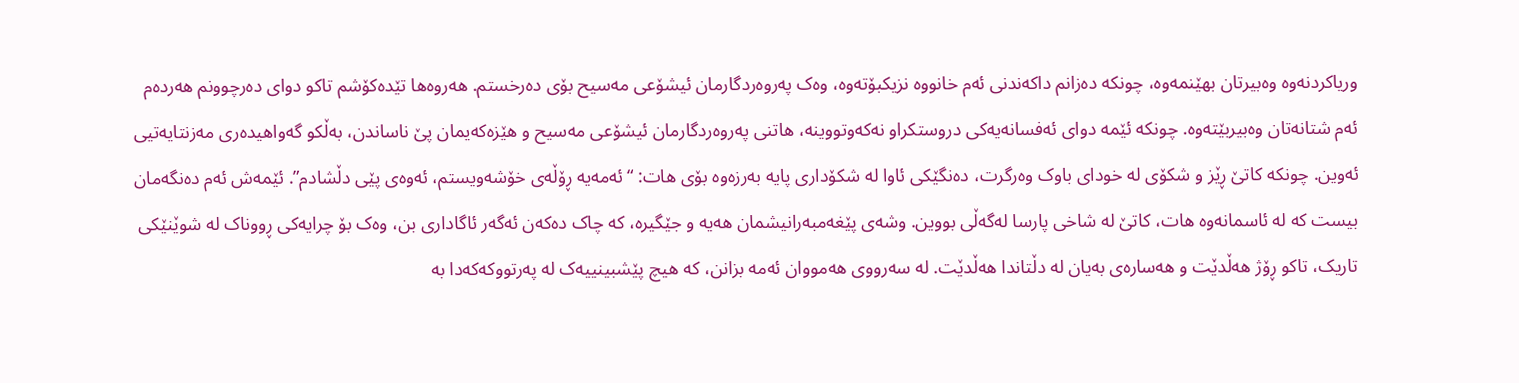وریاكردنه‌وه‌ وه‌بیرتان بهێنمه‌وه‌، چونكه‌ ده‌زانم داكه‌ندنی ئه‌م خانووه‌ نزیكبۆته‌وه‌، وه‌ک په‌روه‌ردگارمان ئیشۆعی مه‌سیح بۆی ده‌رخستم. هه‌روه‌ها تێده‌كۆشم تاكو دوای ده‌رچوونم هه‌رده‌م ئه‌م شتانه‌تان وه‌بیربێته‌وه‌. چونكه‌ ئێمه‌ دوای ئه‌فسانه‌یه‌كی دروستكراو نه‌كه‌وتووینه‌، هاتنی په‌روه‌ردگارمان ئیشۆعی مه‌سیح و هێزه‌كه‌یمان پێ ناساندن، به‌ڵكو گه‌واهیده‌ری مه‌زنتایه‌تیی ئه‌وین. چونكه‌ كاتێ ڕێز و شكۆی له‌ خودای باوک وه‌رگرت، ده‌نگێكی ئاوا له‌ شكۆداری پایه‌ به‌رزه‌وه‌ بۆی هات: “ئه‌مه‌یه‌ ڕۆڵه‌ی خۆشه‌ویستم، ئه‌وه‌ی پێی دڵشادم”. ئێمه‌ش ئه‌م ده‌نگه‌مان بیست كه‌ له‌ ئاسمانه‌وه‌ هات، كاتێ له‌ شاخی پارسا له‌گه‌ڵی بووین. وشه‌ی پێغه‌مبه‌رانیشمان هه‌یه‌ و جێگیره‌، كه‌ چاک ده‌كه‌ن ئه‌گه‌ر ئاگاداری بن، وه‌ک بۆ چرایه‌كی ڕووناک له‌ شوێنێكی تاریک، تاكو ڕۆژ هه‌ڵدێت و هه‌ساره‌ی به‌یان له‌ دڵتاندا هه‌ڵدێت. له‌ سه‌رووی هه‌مووان ئه‌مه‌ بزانن، كه‌ هیچ پێشبینییه‌ک له‌ په‌رتووكه‌كه‌دا به‌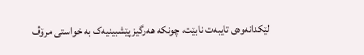لێكدانه‌وه‌ی تایبه‌ت نابێت، چونكه‌ هه‌رگیز پێشبینیه‌ک به‌ خواستی مرۆڤ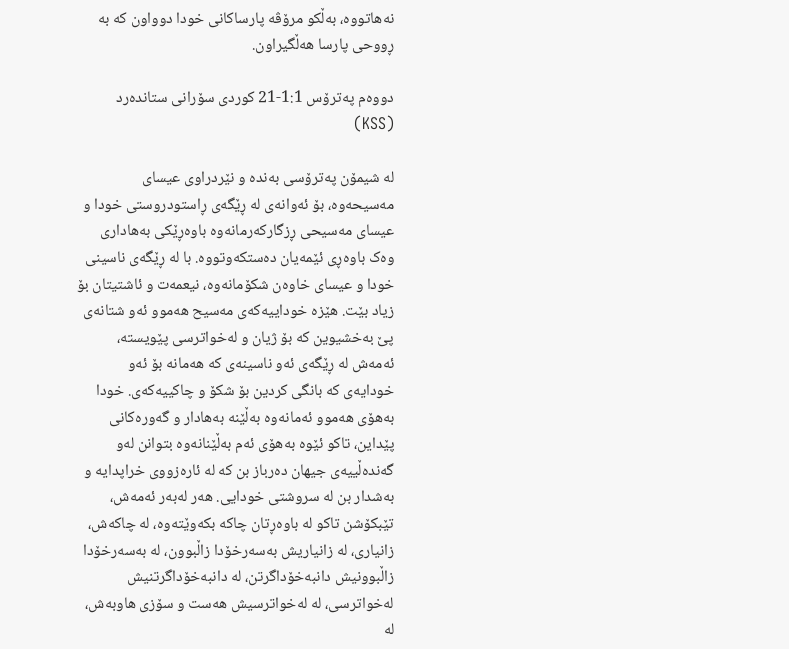نه‌هاتووه‌، به‌ڵكو مرۆڤه‌ پارساكانی‌ خودا دوواون كه‌ به‌ ڕووحی پارسا هه‌ڵگیراون.

دووەم پەترۆس 1:1-21 كوردی سۆرانی ستانده‌رد (KSS)

لە شیمۆن پەترۆسی بەندە و نێردراوی عیسای مەسیحەوە، بۆ ئەوانەی لە ڕێگەی ڕاستودروستی خودا و عیسای مەسیحی ڕزگارکەرمانەوە باوەڕێکی بەهاداری وەک باوەڕی ئێمەیان دەستکەوتووە. با لە ڕێگەی ناسینی خودا و عیسای خاوەن شکۆمانەوە، نیعمەت و ئاشتیتان بۆ زیاد بێت. هێزە خوداییەکەی مەسیح هەموو ئەو شتانەی پێ بەخشیوین کە بۆ ژیان و لەخواترسی پێویستە، ئەمەش لە ڕێگەی ئەو ناسینەی کە هەمانە بۆ ئەو خودایەی کە بانگی کردین بۆ شکۆ و چاکییەکەی. خودا بەهۆی هەموو ئەمانەوە بەڵێنە بەهادار و گەورەکانی پێداین، تاکو ئێوە بەهۆی ئەم بەڵێنانەوە بتوانن لەو گەندەڵییەی جیهان دەرباز بن کە لە ئارەزووی خراپدایە و بەشدار بن لە سروشتی خودایی. هەر لەبەر ئەمەش، تێبکۆشن تاکو لە باوەڕتان چاکە بکەوێتەوە، لە چاکەش، زانیاری، لە زانیاریش بەسەرخۆدا زاڵبوون، لە بەسەرخۆدا زاڵبوونیش دانبەخۆداگرتن، لە دانبەخۆداگرتنیش لەخواترسی، لە لەخواترسیش هەست و سۆزی هاوبەش، لە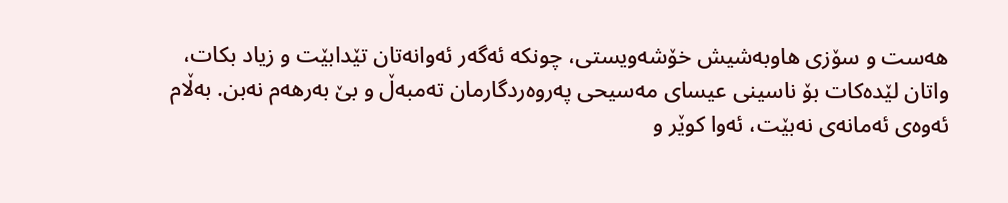هەست و سۆزی هاوبەشیش خۆشەویستی، چونکە ئەگەر ئەوانەتان تێدابێت و زیاد بکات، واتان لێدەکات بۆ ناسینی عیسای مەسیحی پەروەردگارمان تەمبەڵ و بێ بەرهەم نەبن. بەڵام ئەوەی ئەمانەی نەبێت، ئەوا کوێر و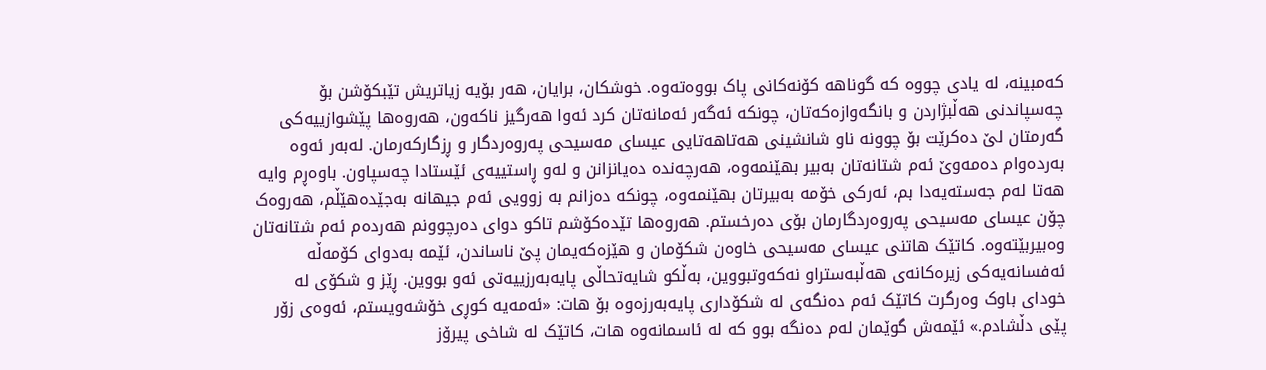کەمبینە، لە یادی چووە کە گوناهە کۆنەکانی پاک بووەتەوە. خوشکان، برایان، هەر بۆیە زیاتریش تێبکۆشن بۆ چەسپاندنی هەڵبژاردن و بانگەوازەکەتان، چونکە ئەگەر ئەمانەتان کرد ئەوا هەرگیز ناکەون، هەروەها پێشوازییەکی گەرمتان لێ دەکرێت بۆ چوونە ناو شانشینی هەتاهەتایی عیسای مەسیحی پەروەردگار و ڕزگارکەرمان. لەبەر ئەوە بەردەوام دەمەوێ ئەم شتانەتان بەبیر بهێنمەوە، هەرچەندە دەیانزانن و لەو ڕاستییەی ئێستادا چەسپاون. باوەڕم وایە هەتا لەم جەستەیەدا بم، ئەرکی خۆمە بەبیرتان بهێنمەوە، چونکە دەزانم بە زوویی ئەم جیهانە بەجێدەهێڵم، هەروەک چۆن عیسای مەسیحی پەروەردگارمان بۆی دەرخستم. هەروەها تێدەکۆشم تاکو دوای دەرچوونم هەردەم ئەم شتانەتان وەبیربێتەوە. کاتێک هاتنی عیسای مەسیحی خاوەن شکۆمان و هێزەکەیمان پێ ناساندن، ئێمە بەدوای کۆمەڵە ئەفسانەیەکی زیرەکانەی هەڵبەستراو نەکەوتبووین، بەڵکو شایەتحاڵی پایەبەرزییەتی ئەو بووین. ڕێز و شکۆی لە خودای باوک وەرگرت کاتێک ئەم دەنگەی لە شکۆداری پایەبەرزەوە بۆ هات: «ئەمەیە کوڕی خۆشەویستم، ئەوەی زۆر پێی دڵشادم.» ئێمەش گوێمان لەم دەنگە بوو کە لە ئاسمانەوە هات، کاتێک لە شاخی پیرۆز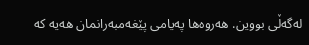لەگەڵی بووین. هەروەها پەیامی پێغەمبەرانمان هەیە کە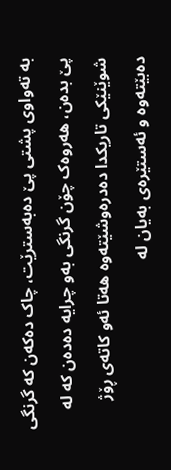بە تەواوی پشتی پێ دەبەسترێت، چاک دەکەن کە گرنگی پێ بدەن، هەروەک چۆن گرنگی بەو چرایە دەدەن کە لە شوێنێکی تاریکدا دەدرەوشێتەوە هەتا ئەو کاتەی ڕۆژ دەبێتەوە و ئەستێرەی بەیان لە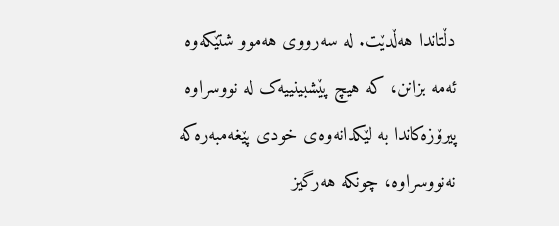دڵتاندا هەڵدێت. لە سەرووی هەموو شتێکەوە ئەمە بزانن، کە هیچ پێشبینییەک لە نووسراوە پیرۆزەکاندا بە لێکدانەوەی خودی پێغەمبەرەکە نەنووسراوە، چونکە هەرگیز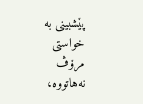پێشبینی بە خواستی مرۆڤ نەهاتووە،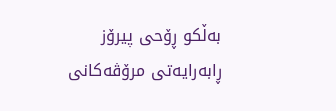بەڵکو ڕۆحی پیرۆز ڕابەرایەتی مرۆڤەکانی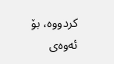کردووە، بۆ ئەوەی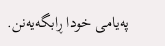پەیامی خودا ڕابگەیەنن.